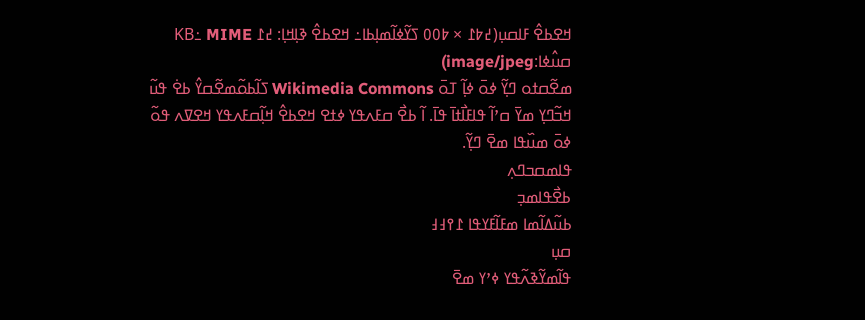ߞߐߕߐ߮ ߓߊߛߎ߲(߄߈߁ × ߈߀߀ ߖߌ߬ߦߊ߬ߘߊ߲ߕߊ߸ ߞߐߕߐ߮ ߢߊ߲ߞߊ߲: ߄߁ KB߸ MIME ߛߎ߮ߦߊ:image/jpeg)
ߘߐ߬ߛߙߋ ߣߌ߲߬ ߦߋ߫ ߦߊ߲߬ ߠߋ߫ Wikimedia Commons ߖߊ߬ߕߋ߬ߘߐ߬ߛߌ߮ ߕߐ߭ ߟߎ߬ ߞߏ߬ߣߌ߲ ߘߌ߫ ߛߴߊ߬ ߟߊߓߊ߯ߙߊ߫ ߟߊ߫. ߊ߬ ߕߐ߯ ߛߓߍߟߌ ߦߙߐ ߞߐߕߐ߮ ߞߊ߲߬ߛߓߍߟߌ ߞߐߜߍ ߟߋ߬ ߦߋ߫ ߘߎ߰ߟߊ ߘߐ߫ ߣߌ߲߬.
ߟߊߘߛߏߣߍ߲
ߕߐ߯ߟߊߘߏ߲
ߕߎ߬ߡߊ߬ߘߊ ߘߓߊ߬ߓߌߟߊ ߁߉߃߃
ߛߎ߲
ߟߊ߬ߘߌ߬ߢߍ߬ߟߌ ߦߴߌ ߘߐ߫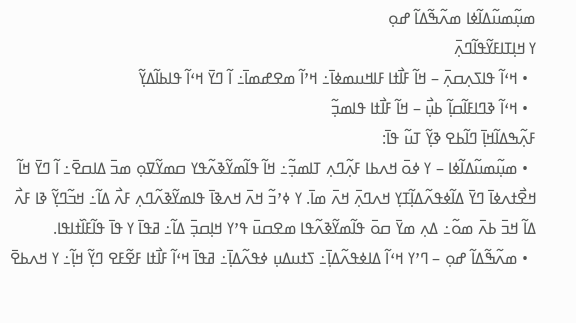ߘߎ߲߬ߘߎ߬ߡߊ߬ߦߊ ߘߍ߬ߒ߬ߡߊ߬ ߝߋ߲
ߌ ߞߊ߲ߠߊߓߌ߬ߟߊ߬ߣߍ߲߫
  • ߞߵߊ߬ ߟߊߖߍ߲ߛߍ߲߫ – ߞߊ߬ ߓߊ߯ߙߊ ߓߊߞߎߘߦߊ߫߸ ߞߴߊ߬ ߘߐߝߘߊ߫߸ ߊ߬ ߣߌ߫ ߞߵߊ߬ ߟߊߕߊ߬ߡߌ߲߬
  • ߞߵߊ߬ ߢߣߊߓߊ߬ߛߊ߲߬ ߕߎ߲߯ – ߞߊ߬ ߓߊ߯ߙߊ ߟߊߘߏ߲߬
ߓߍ߲߬ߒߡߊ߬ߞߊ߲߫ ߣߊ߬ߕߐ ߢߌ߲߬ ߠߎ߬ ߟߊ߫:
  • ߘߎ߲߬ߘߎ߬ߡߊ߬ߦߊ – ߌ ߦߋ߫ ߞߍߕߊ ߓߍ߲߬ߣߍ߲ ߠߊߘߏ߲߬߸ ߞߊ߬ ߟߊ߬ߘߌ߬ߢߍ߬ߟߌ ߛߘߌ߬ߜߋ߲ ߘߏ߫ ߡߊߛߐ߫߸ ߊ߬ ߣߌ߫ ߞߊ߬ ߞߐ߯ߙߍߦߊ߫ ߣߌ߫ ߡߊ߬ߦߟߍ߬ߡߊ߲߬ߠߌ߲ ߞߍߣߍ߲߫ ߞߍ߫ ߘߊ߫. ߌ ߦߴߏ߬ ߞߍ߫ ߞߍߢߊ߫ ߟߊߘߌ߬ߢߍ߬ߣߍ߲ ߓߍ߯ ߡߊ߬߸ ߞߏ߬ߣߌ߲߬ ߢߊ ߓߍ߯ ߡߊ߬ ߞߏ߫ ߕߍ߫ ߘߋ߬߸ ߡߍ߲ ߘߌ߫ ߛߋ߫ ߟߊ߬ߘߌ߬ߢߍ߬ߟߊ ߘߐߛߎ߫ ߟߴߌ ߞߊ߲ߛߏ߲߫ ߡߊ߬߸ ߥߟߊ߫ ߌ ߟߊ߫ ߟߊ߬ߓߊ߰ߙߊߟߊ.
  • ߘߍ߬ߒ߬ߡߊ߬ ߝߋ߲ – ߣߴߌ ߞߵߊ߬ ߡߊߦߟߍ߬ߡߊ߲߫߸ ߖߙߎߡߎ߲ ߦߟߍ߬ߡߊ߲߫߸ ߥߟߊ߫ ߞߵߊ߬ ߓߊ߯ߙߊ ߓߐ߬ߓߐ ߣߌ߲߬ ߞߊ߲߬߸ ߌ ߞߍߕߐ߫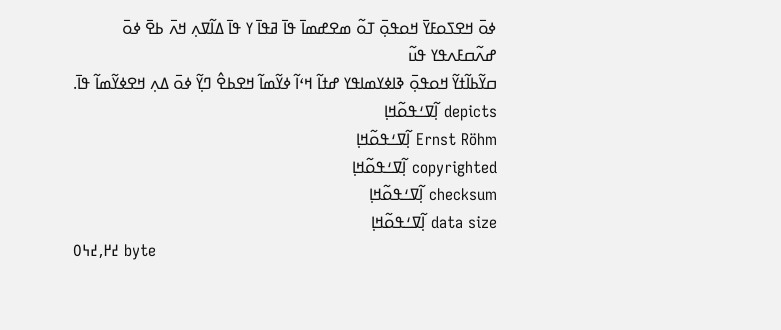ߦߋ߫ ߞߐߖߋߓߌ߫ ߞߋߟߋ߲߫ ߠߋ߬ ߘߐߝߘߊ߫ ߟߊ߫ ߥߟߊ߫ ߌ ߟߊ߫ ߡߊ߬ߜߍ߲ ߞߍ߫ ߕߐ߫ ߦߋ߫
ߝߍ߬ߛߓߍߟߌ ߟߎ߬
ߛߌ߬ߕߊ߬ߙߌ߬ ߞߋߟߋ߲߫ ߢߊߦߌߘߊߟߌ ߝߙߊ߬ ߞߵߊ߬ ߦߌ߬ߘߊ߬ ߞߐߕߐ߮ ߣߌ߲߬ ߦߋ߫ ߡߍ߲ ߞߐߦߌ߬ߘߊ߬ ߟߊ߫.
depicts ߊ߲߬ߜߑߟߋ߬ߞߊ߲
Ernst Röhm ߊ߲߬ߜߑߟߋ߬ߞߊ߲
copyrighted ߊ߲߬ߜߑߟߋ߬ߞߊ߲
checksum ߊ߲߬ߜߑߟߋ߬ߞߊ߲
data size ߊ߲߬ߜߑߟߋ߬ߞߊ߲
߄߂,߄߆߀ byte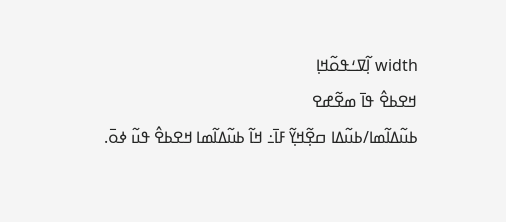width ߊ߲߬ߜߑߟߋ߬ߞߊ߲
ߞߐߕߐ߮ ߟߊ߫ ߘߐ߬ߝߐ
ߕߎ߬ߡߊ߬ߘߊ/ߕߎ߬ߡߊ ߛߐ߲߬ߞߌ߲߬ ߓߊ߫߸ ߞߊ߬ ߕߎ߬ߡߊ߬ߘߊ ߞߐߕߐ߮ ߟߎ߬ ߦߋ߫.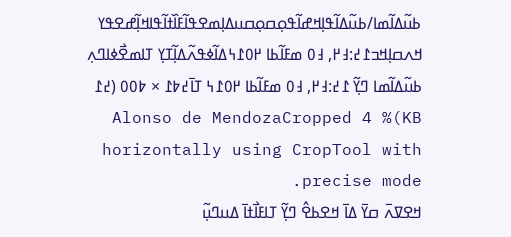ߕߎ߬ߡߊ߬ߘߊ/ߕߎ߬ߡߊ߬ߟߊ߲ߞߝߊ߬ߟߋ߲ߛߋ߲ߛߎߡߊ߲ߘߐߟߊ߬ߓߊ߰ߙߊ߬ߟߊߞߊ߲߬ߝߐߟߌ
ߞߍߛߊ߲ߞߏ߁߄:߃߂, ߃߀ ߘߓߊ߬ߕߊ ߂߀߁߆ߡߊ߬ߦߟߍ߬ߡߊ߲߬ߠߌ߲ ߠߊߘߐ߯ߦߊߣߍ߲ ߕߎ߬ߡߊ߬ߘߊ ߣߌ߲߬ ߁߄:߃߂, ߃߀ ߘߓߊ߬ߕߊ ߂߀߁߆ ߠߊ߫߄߈߁ × ߈߀߀ (߄߁ KB)Alonso de MendozaCropped 4 % horizontally using CropTool with precise mode.
ߞߐߜߍ߫ ߛߌ߫ ߡߊ߫ ߞߐߕߐ߮ ߣߌ߲߬ ߠߊߓߊ߯ߙߊ߫ ߡߎߣߎ߲߬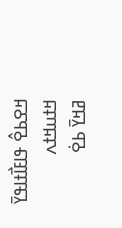ߞߐߕߐ߮ ߟߊߓߊ߯ߙߊߟߌ߫ ߞߙߎߞߙߍ
ߥߞߌ߫ ߕߐ߭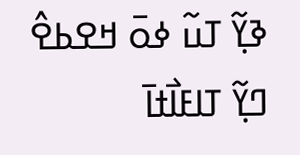ߢߌ߲߬ ߠߎ߬ ߦߋ߫ ߞߐߕߐ߮ ߣߌ߲߬ ߠߊߓߊ߯ߙߊ߫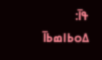ߟߊ߫:
ߡߋߕߊߘߕߊ߫